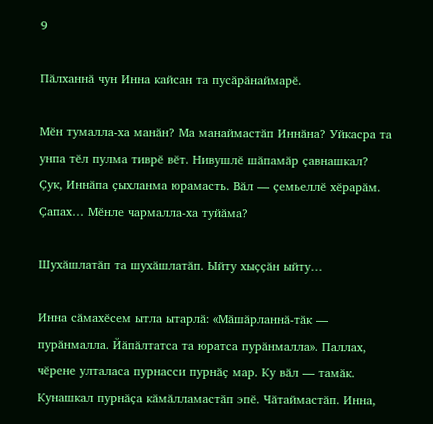9

Пӑлханнӑ чун Инна кайсан та пусӑрӑнаймарӗ.

Мӗн тумалла-ха манӑн? Ма манаймастӑп Иннӑна? Уйкасра та унпа тӗл пулма тиврӗ вӗт. Нивушлӗ шӑпамӑр ҫавнашкал? Ҫук, Иннӑпа ҫыхланма юрамасть. Вӑл — ҫемьеллӗ хӗрарӑм. Ҫапах… Мӗнле чармалла-ха туйӑма?

Шухӑшлатӑп та шухӑшлатӑп. Ыйту хыҫҫӑн ыйту…

Инна сӑмахӗсем ытла ытарлӑ: «Мӑшӑрланнӑ-тӑк — пурӑнмалла. Йӑпӑлтатса та юратса пурӑнмалла». Паллах, чӗрене улталаса пурнасси пурнӑҫ мар. Ку вӑл — тамӑк. Кунашкал пурнӑҫа кӑмӑлламастӑп эпӗ. Чӑтаймастӑп. Инна,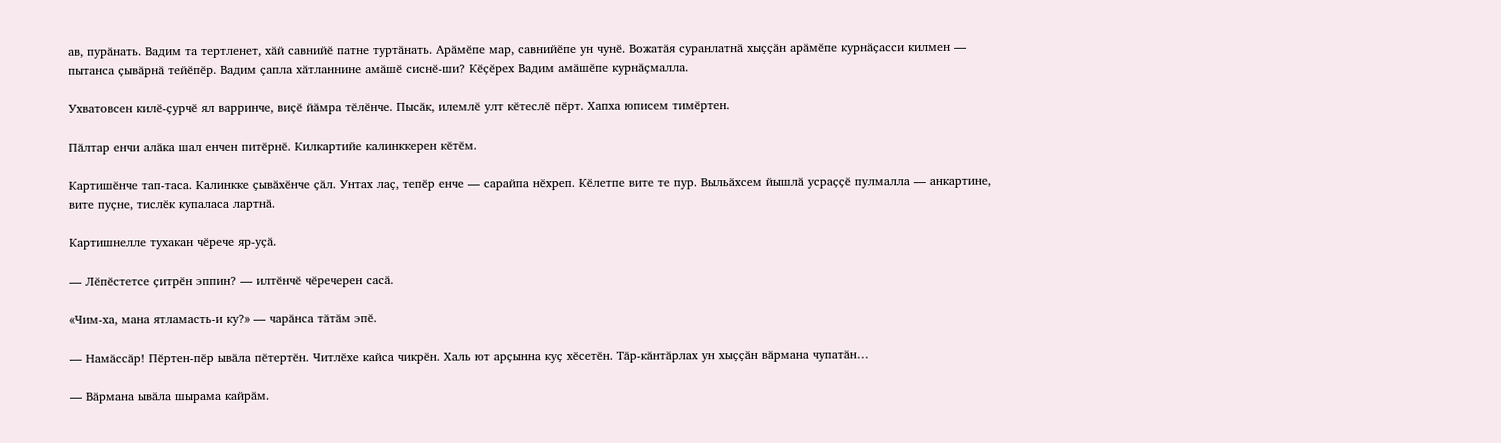ав, пурӑнать. Вадим та тертленет, хӑй савнийӗ патне туртӑнать. Арӑмӗпе мар, савнийӗпе ун чунӗ. Вожатӑя суранлатнӑ хыҫҫӑн арӑмӗпе курнӑҫасси килмен — пытанса ҫывӑрнӑ тейӗпӗр. Вадим ҫапла хӑтланнине амӑшӗ сиснӗ-ши? Кӗҫӗрех Вадим амӑшӗпе курнӑҫмалла.

Ухватовсен килӗ-ҫурчӗ ял варринче, виҫӗ йӑмра тӗлӗнче. Пысӑк, илемлӗ улт кӗтеслӗ пӗрт. Хапха юписем тимӗртен.

Пӑлтар енчи алӑка шал енчен питӗрнӗ. Килкартийе калинккерен кӗтӗм.

Картишӗнче тап-таса. Калинкке ҫывӑхӗнче ҫӑл. Унтах лаҫ, тепӗр енче — сарайпа нӗхреп. Кӗлетпе вите те пур. Выльӑхсем йышлӑ усраҫҫӗ пулмалла — анкартине, вите пуҫне, тислӗк купаласа лартнӑ.

Картишнелле тухакан чӗрече яр-уҫӑ.

— Лӗпӗстетсе ҫитрӗн эппин? — илтӗнчӗ чӗречерен сасӑ.

«Чим-ха, мана ятламасть-и ку?» — чарӑнса тӑтӑм эпӗ.

— Намӑссӑр! Пӗртен-пӗр ывӑла пӗтертӗн. Читлӗхе кайса чикрӗн. Халь ют арҫынна куҫ хӗсетӗн. Тӑр-кӑнтӑрлах ун хыҫҫӑн вӑрмана чупатӑн…

— Вӑрмана ывӑла шырама кайрӑм.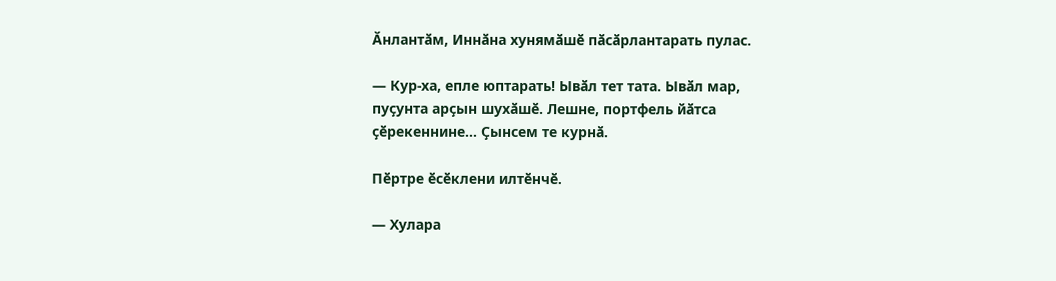Ӑнлантӑм, Иннӑна хунямӑшӗ пӑсӑрлантарать пулас.

— Кур-ха, епле юптарать! Ывӑл тет тата. Ывӑл мар, пуҫунта арҫын шухӑшӗ. Лешне, портфель йӑтса ҫӗрекеннине… Ҫынсем те курнӑ.

Пӗртре ӗсӗклени илтӗнчӗ.

— Хулара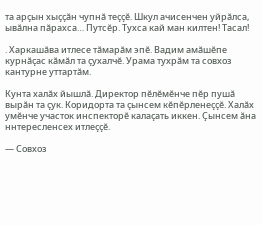та арҫын хыҫҫӑн чупнӑ теҫҫӗ. Шкул ачисенчен уйрӑлса, ывӑлна пӑрахса… Путсӗр. Тухса кай ман килтен! Тасал!

. Харкашӑва итлесе тӑмарӑм эпӗ. Вадим амӑшӗпе курнӑҫас кӑмӑл та ҫухалчӗ. Урама тухрӑм та совхоз кантурне уттартӑм.

Кунта халӑх йышлӑ. Директор пӗлӗмӗнче пӗр пушӑ вырӑн та ҫук. Коридорта та ҫынсем кӗпӗрленеҫҫӗ. Халӑх умӗнче участок инспекторӗ калаҫать иккен. Ҫынсем ӑна ннтересленсех итлеҫҫӗ.

— Совхоз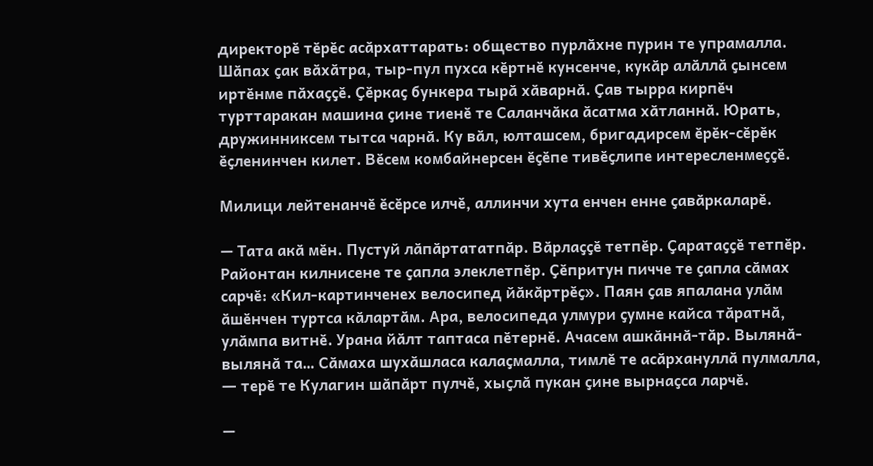директорӗ тӗрӗс асӑрхаттарать: общество пурлӑхне пурин те упрамалла. Шӑпах ҫак вӑхӑтра, тыр-пул пухса кӗртнӗ кунсенче, кукӑр алӑллӑ ҫынсем иртӗнме пӑхаҫҫӗ. Ҫӗркаҫ бункера тырӑ хӑварнӑ. Ҫав тырра кирпӗч турттаракан машина ҫине тиенӗ те Саланчӑка ӑсатма хӑтланнӑ. Юрать, дружинниксем тытса чарнӑ. Ку вӑл, юлташсем, бригадирсем ӗрӗк-сӗрӗк ӗҫленинчен килет. Вӗсем комбайнерсен ӗҫӗпе тивӗҫлипе интересленмеҫҫӗ.

Милици лейтенанчӗ ӗсӗрсе илчӗ, аллинчи хута енчен енне ҫавӑркаларӗ.

— Тата акӑ мӗн. Пустуй лӑпӑртататпӑр. Вӑрлаҫҫӗ тетпӗр. Ҫаратаҫҫӗ тетпӗр. Районтан килнисене те ҫапла элеклетпӗр. Ҫӗпритун пичче те ҫапла сӑмах сарчӗ: «Кил-картинченех велосипед йӑкӑртрӗҫ». Паян ҫав япалана улӑм ӑшӗнчен туртса кӑлартӑм. Ара, велосипеда улмури ҫумне кайса тӑратнӑ, улӑмпа витнӗ. Урана йӑлт таптаса пӗтернӗ. Ачасем ашкӑннӑ-тӑр. Вылянӑ-вылянӑ та… Сӑмаха шухӑшласа калаҫмалла, тимлӗ те асӑрхануллӑ пулмалла, ― терӗ те Кулагин шӑпӑрт пулчӗ, хыҫлӑ пукан ҫине вырнаҫса ларчӗ.

—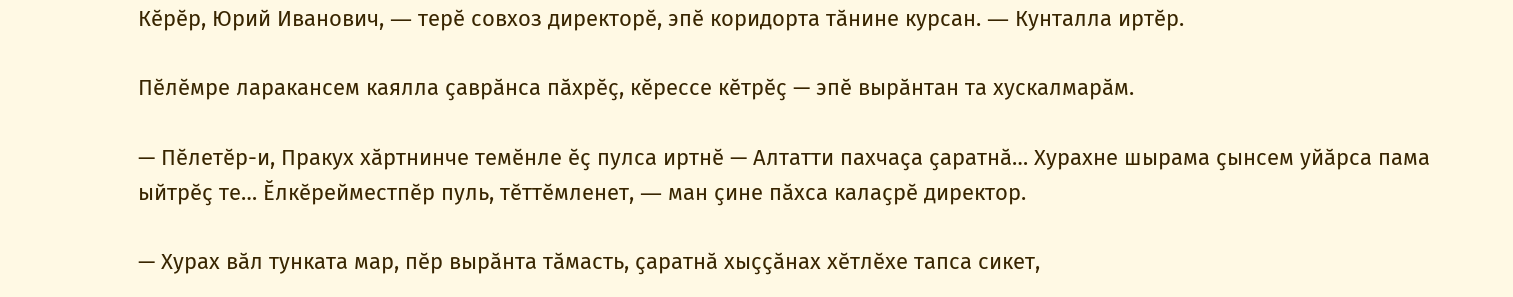Кӗрӗр, Юрий Иванович, ― терӗ совхоз директорӗ, эпӗ коридорта тӑнине курсан. ― Кунталла иртӗр.

Пӗлӗмре ларакансем каялла ҫаврӑнса пӑхрӗҫ, кӗрессе кӗтрӗҫ — эпӗ вырӑнтан та хускалмарӑм.

— Пӗлетӗр-и, Пракух хӑртнинче темӗнле ӗҫ пулса иртнӗ — Алтатти пахчаҫа ҫаратнӑ… Хурахне шырама ҫынсем уйӑрса пама ыйтрӗҫ те… Ӗлкӗрейместпӗр пуль, тӗттӗмленет, ― ман ҫине пӑхса калаҫрӗ директор.

— Хурах вӑл тунката мар, пӗр вырӑнта тӑмасть, ҫаратнӑ хыҫҫӑнах хӗтлӗхе тапса сикет,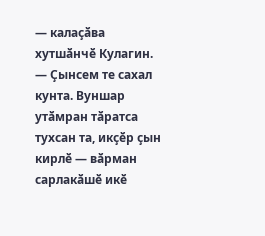― калаҫӑва хутшӑнчӗ Кулагин. ― Ҫынсем те сахал кунта. Вуншар утӑмран тӑратса тухсан та, икҫӗр ҫын кирлӗ — вӑрман сарлакӑшӗ икӗ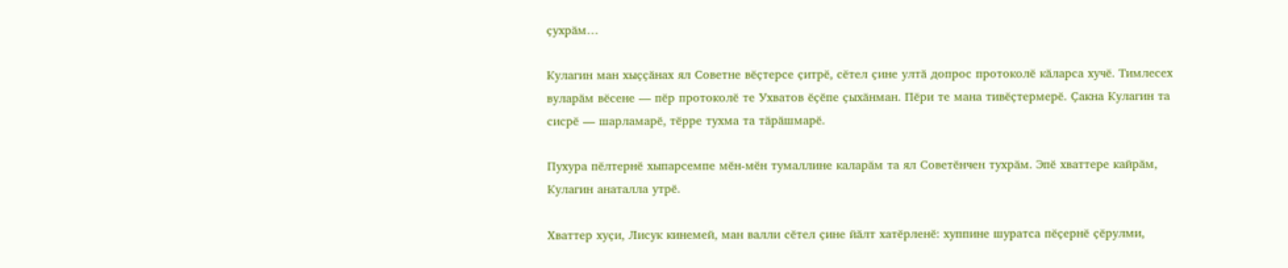ҫухрӑм…

Кулагин ман хыҫҫӑнах ял Советне вӗҫтерсе ҫитрӗ, сӗтел ҫине ултӑ допрос протоколӗ кӑларса хучӗ. Тимлесех вуларӑм вӗсене — пӗр протоколӗ те Ухватов ӗҫӗпе ҫыхӑнман. Пӗри те мана тивӗҫтермерӗ. Ҫакна Кулагин та сисрӗ — шарламарӗ, тӗрре тухма та тӑрӑшмарӗ.

Пухура пӗлтернӗ хыпарсемпе мӗн-мӗн тумаллине каларӑм та ял Советӗнчен тухрӑм. Эпӗ хваттере кайрӑм, Кулагин анаталла утрӗ.

Хваттер хуҫи, Лисук кинемей, ман валли сӗтел ҫине йӑлт хатӗрленӗ: хуппине шуратса пӗҫернӗ ҫӗрулми,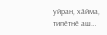уйран, хӑйма, типӗтнӗ аш…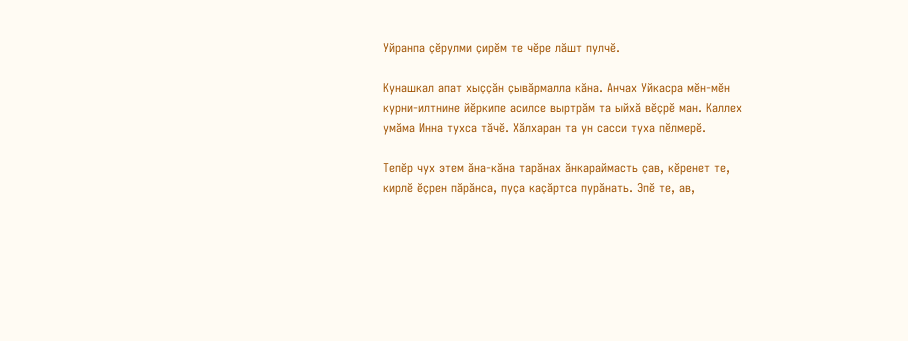Уйранпа ҫӗрулми ҫирӗм те чӗре лӑшт пулчӗ.

Кунашкал апат хыҫҫӑн ҫывӑрмалла кӑна. Анчах Уйкасра мӗн-мӗн курни-илтнине йӗркипе асилсе выртрӑм та ыйхӑ вӗҫрӗ ман. Каллех умӑма Инна тухса тӑчӗ. Хӑлхаран та ун сасси туха пӗлмерӗ.

Тепӗр чух этем ӑна-кӑна тарӑнах ӑнкараймасть ҫав, кӗренет те, кирлӗ ӗҫрен пӑрӑнса, пуҫа каҫӑртса пурӑнать. Эпӗ те, ав,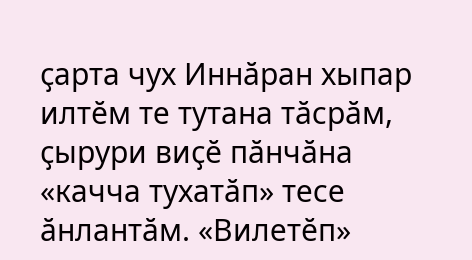ҫарта чух Иннӑран хыпар илтӗм те тутана тӑсрӑм, ҫырури виҫӗ пӑнчӑна «качча тухатӑп» тесе ӑнлантӑм. «Вилетӗп»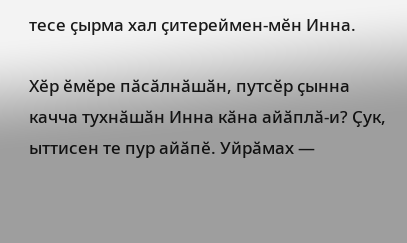тесе ҫырма хал ҫитереймен-мӗн Инна.

Хӗр ӗмӗре пӑсӑлнӑшӑн, путсӗр ҫынна качча тухнӑшӑн Инна кӑна айӑплӑ-и? Ҫук, ыттисен те пур айӑпӗ. Уйрӑмах —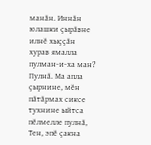манӑн. Иннӑн юлашки ҫырӑвне илнӗ хыҫҫӑн хурав ямалла пулман-и-ха ман? Пулнӑ. Ма апла ҫырнине, мӗн пӑтӑрмах сиксе тухнине ыйтса пӗлмелле пулнӑ, Тен, эпӗ ҫакна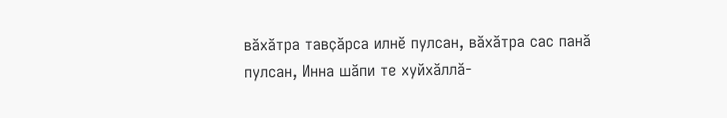вӑхӑтра тавҫӑрса илнӗ пулсан, вӑхӑтра сас панӑ пулсан, Инна шӑпи те хуйхӑллӑ-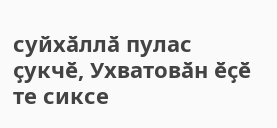суйхӑллӑ пулас ҫукчӗ, Ухватовӑн ӗҫӗ те сиксе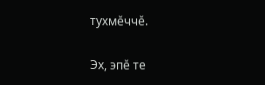тухмӗччӗ.

Эх, эпӗ те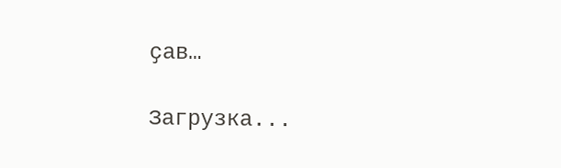ҫав…

Загрузка...